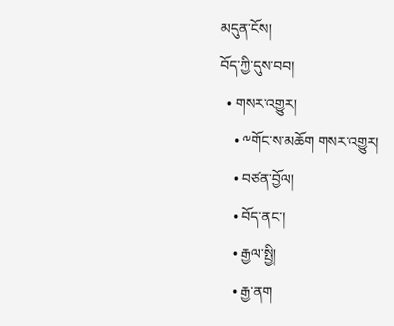མདུན་ངོས།
བོད་ཀྱི་དུས་བབ།
  • གསར་འགྱུར།
    • ༸གོང་ས་མཆོག གསར་འགྱུར།
    • བཙན་བྱོལ།
    • བོད་ནང་།
    • རྒྱལ་སྤྱི།
    • རྒྱ་ནག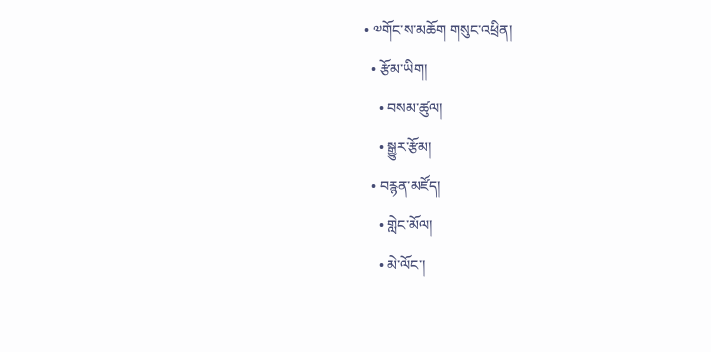• ༧གོང་ས་མཆོག གསུང་འཕྲིན།
  • རྩོམ་ཡིག།
    • བསམ་ཚུལ།
    • སྒྱུར་རྩོམ།
  • བརྙན་མཛོད།
    • གླེང་མོལ།
    • མེ་ལོང་།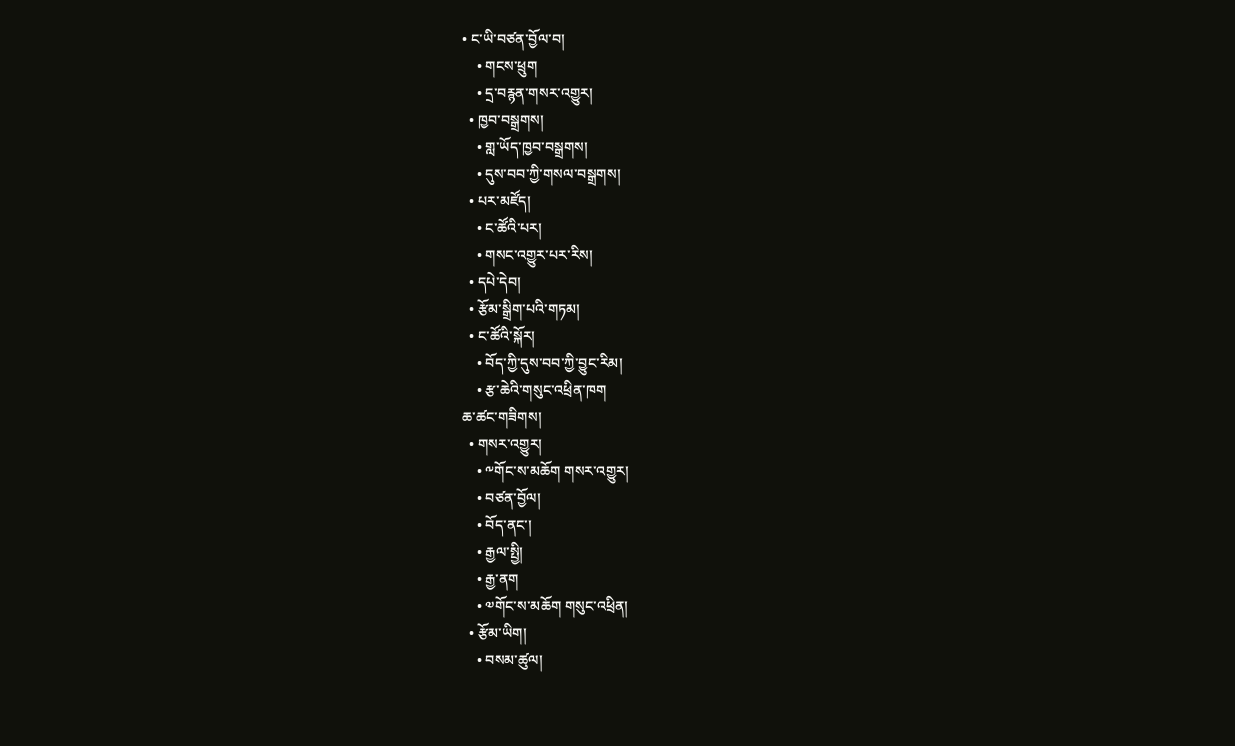• ང་ཡི་བཙན་བྱོལ་བ།
    • གངས་ཕྲུག
    • དྲ་བརྙན་གསར་འགྱུར།
  • ཁྱབ་བསྒྲགས།
    • གླ་ཡོད་ཁྱབ་བསྒྲགས།
    • དུས་བབ་ཀྱི་གསལ་བསྒྲགས།
  • པར་མཛོད།
    • ང་ཚོའི་པར།
    • གསང་འགྱུར་པར་རིས།
  • དཔེ་དེབ།
  • རྩོམ་སྒྲིག་པའི་གཏམ།
  • ང་ཚོའི་སྐོར།
    • བོད་ཀྱི་དུས་བབ་ཀྱི་བྱུང་རིམ།
    • རྩ་ཆེའི་གསུང་འཕྲིན་ཁག
ཆ་ཚང་གཟིགས།
  • གསར་འགྱུར།
    • ༸གོང་ས་མཆོག གསར་འགྱུར།
    • བཙན་བྱོལ།
    • བོད་ནང་།
    • རྒྱལ་སྤྱི།
    • རྒྱ་ནག
    • ༧གོང་ས་མཆོག གསུང་འཕྲིན།
  • རྩོམ་ཡིག།
    • བསམ་ཚུལ།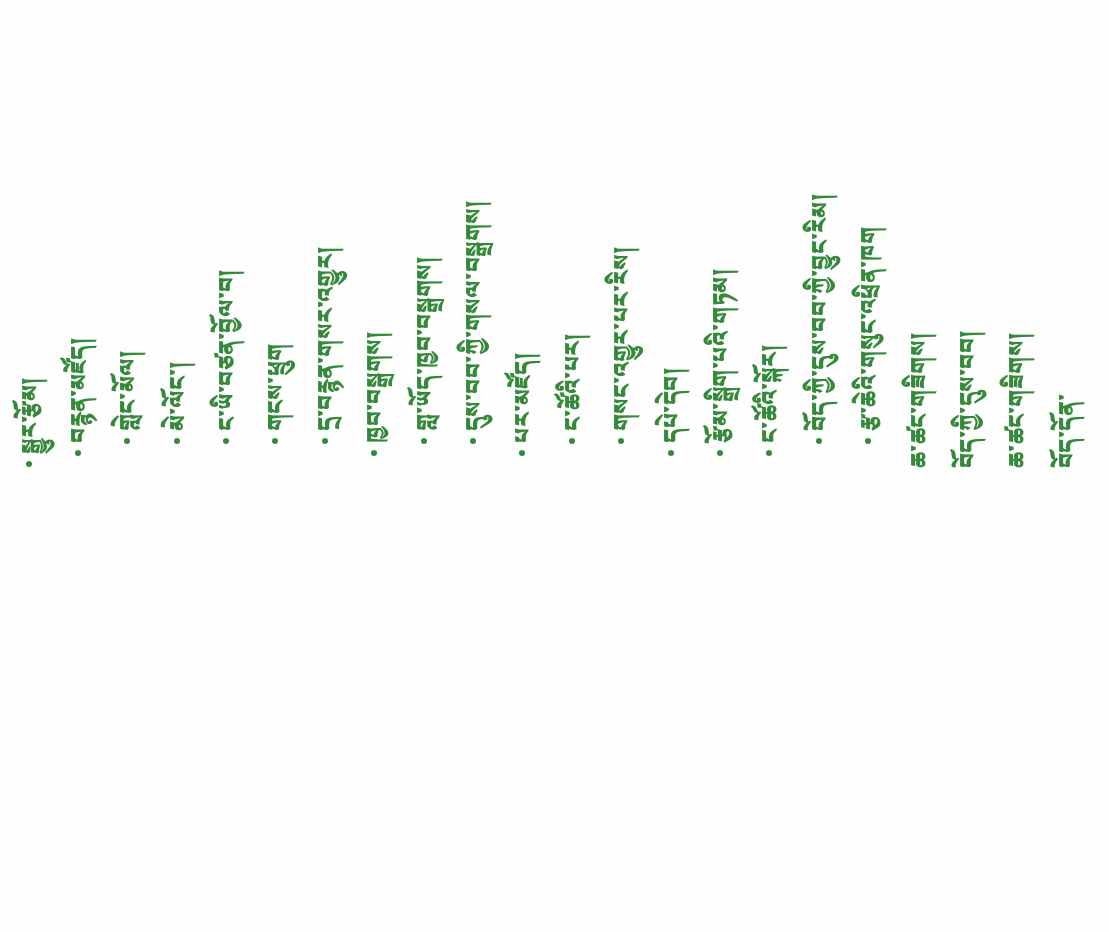• སྒྱུར་རྩོམ།
  • བརྙན་མཛོད།
    • གླེང་མོལ།
    • མེ་ལོང་།
    • ང་ཡི་བཙན་བྱོལ་བ།
    • གངས་ཕྲུག
    • དྲ་བརྙན་གསར་འགྱུར།
  • ཁྱབ་བསྒྲགས།
    • གླ་ཡོད་ཁྱབ་བསྒྲགས།
    • དུས་བབ་ཀྱི་གསལ་བསྒྲགས།
  • པར་མཛོད།
    • ང་ཚོའི་པར།
    • གསང་འགྱུར་པར་རིས།
  • དཔེ་དེབ།
  • རྩོམ་སྒྲིག་པའི་གཏམ།
  • ང་ཚོའི་སྐོར།
    • བོད་ཀྱི་དུས་བབ་ཀྱི་བྱུང་རིམ།
    • རྩ་ཆེའི་གསུང་འཕྲིན་ཁག
ཆ་ཚང་གཟིགས།
བོད་ཀྱི་དུས་བབ།
ཆ་ཚང་གཟིགས།
བོད་དོན་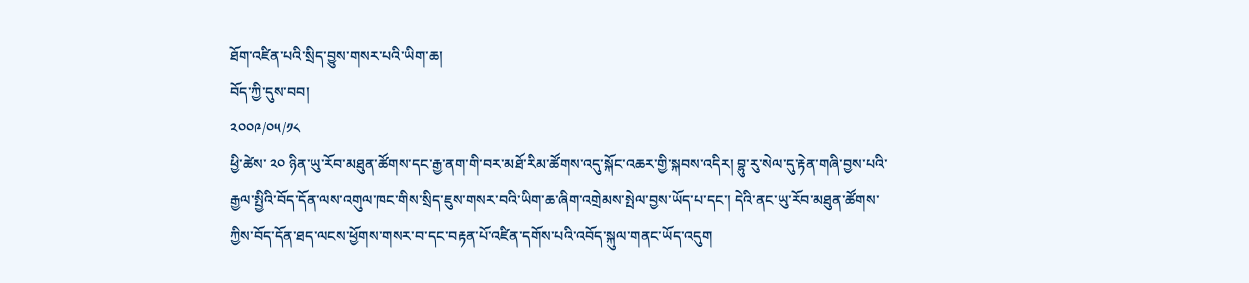ཐོག་འཛིན་པའི་སྲིད་བྱུས་གསར་པའི་ཡིག་ཆ།
བོད་ཀྱི་དུས་བབ།
༢༠༠༩/༠༥/༡༨
ཕྱི་ཚེས་ ༢༠ ཉིན་ཡུ་རོབ་མཐུན་ཚོགས་དང་རྒྱ་ནག་གི་བར་མཐོ་རིམ་ཚོགས་འདུ་སྐོང་འཆར་གྱི་སྐབས་འདིར། བྷུ་རུ་སེལ་དུ་རྟེན་གཞི་བྱས་པའི་རྒྱལ་སྤྱིའི་བོད་དོན་ལས་འགུལ་ཁང་གིས་སྲིད་ཇུས་གསར་བའི་ཡིག་ཆ་ཞིག་འགྲེམས་སྤེལ་བྱས་ཡོད་པ་དང་། དེའི་ནང་ཡུ་རོབ་མཐུན་ཚོགས་ཀྱིས་བོད་དོན་ཐད་ལངས་ཕྱོགས་གསར་བ་དང་བརྟན་པོ་འཛིན་དགོས་པའི་འབོད་སྐུལ་གནང་ཡོད་འདུག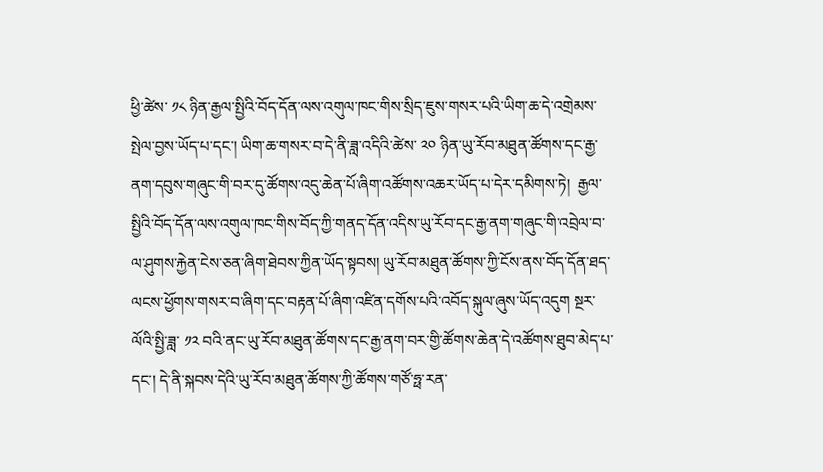ཕྱི་ཚེས་ ༡༨ ཉིན་རྒྱལ་སྤྱིའི་བོད་དོན་ལས་འགུལ་ཁང་གིས་སྲིད་ཇུས་གསར་པའི་ཡིག་ཆ་དེ་འགྲེམས་སྤེལ་བྱས་ཡོད་པ་དང་། ཡིག་ཆ་གསར་བ་དེ་ནི་ཟླ་འདིའི་ཚེས་ ༢༠ ཉིན་ཡུ་རོབ་མཐུན་ཚོགས་དང་རྒྱ་ནག་དབུས་གཞུང་གི་བར་དུ་ཚོགས་འདུ་ཆེན་པོ་ཞིག་འཚོགས་འཆར་ཡོད་པ་དེར་དམིགས་ཏེ།  རྒྱལ་སྤྱིའི་བོད་དོན་ལས་འགུལ་ཁང་གིས་བོད་ཀྱི་གནད་དོན་འདིས་ཡུ་རོབ་དང་རྒྱ་ནག་གཞུང་གི་འབྲེལ་བ་ལ་ཤུགས་རྐྱེན་ངེས་ཅན་ཞིག་ཐེབས་ཀྱིན་ཡོད་སྟབས། ཡུ་རོབ་མཐུན་ཚོགས་ཀྱི་ངོས་ནས་བོད་དོན་ཐད་ལངས་ཕྱོགས་གསར་བ་ཞིག་དང་བརྟན་པོ་ཞིག་འཛིན་དགོས་པའི་འབོད་སྐུལ་ཞུས་ཡོད་འདུག སྔར་ལོའི་སྤྱི་ཟླ་ ༡༢ བའི་ནང་ཡུ་རོབ་མཐུན་ཚོགས་དང་རྒྱ་ནག་བར་གྱི་ཚོགས་ཆེན་དེ་འཚོགས་ཐུབ་མེད་པ་དང་། དེ་ནི་སྐབས་དེའི་ཡུ་རོབ་མཐུན་ཚོགས་ཀྱི་ཚོགས་གཙོ་ཧྥ་རན་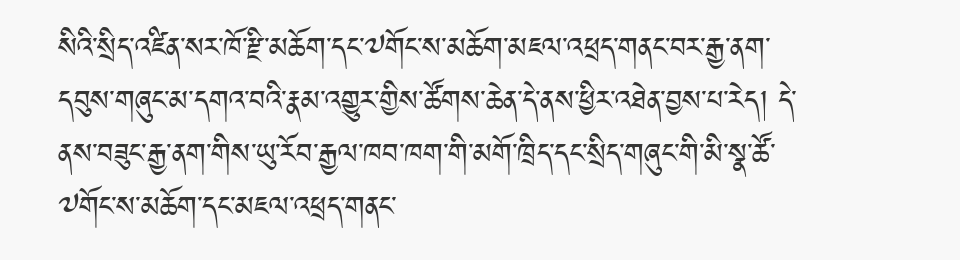སིའི་སྲིད་འཛིན་སར་ཁོ་རྫི་མཆོག་དང་༧གོང་ས་མཆོག་མཇལ་འཕྲད་གནང་བར་རྒྱ་ནག་དབུས་གཞུང་མ་དགའ་བའི་རྣམ་འགྱུར་གྱིས་ཚོགས་ཆེན་དེ་ནས་ཕྱིར་འཐེན་བྱས་པ་རེད། དེ་ནས་བཟུང་རྒྱ་ནག་གིས་ཡུ་རོབ་རྒྱལ་ཁབ་ཁག་གི་མགོ་ཁྲིད་དང་སྲིད་གཞུང་གི་མི་སྣ་ཚོ་༧གོང་ས་མཆོག་དང་མཇལ་འཕྲད་གནང་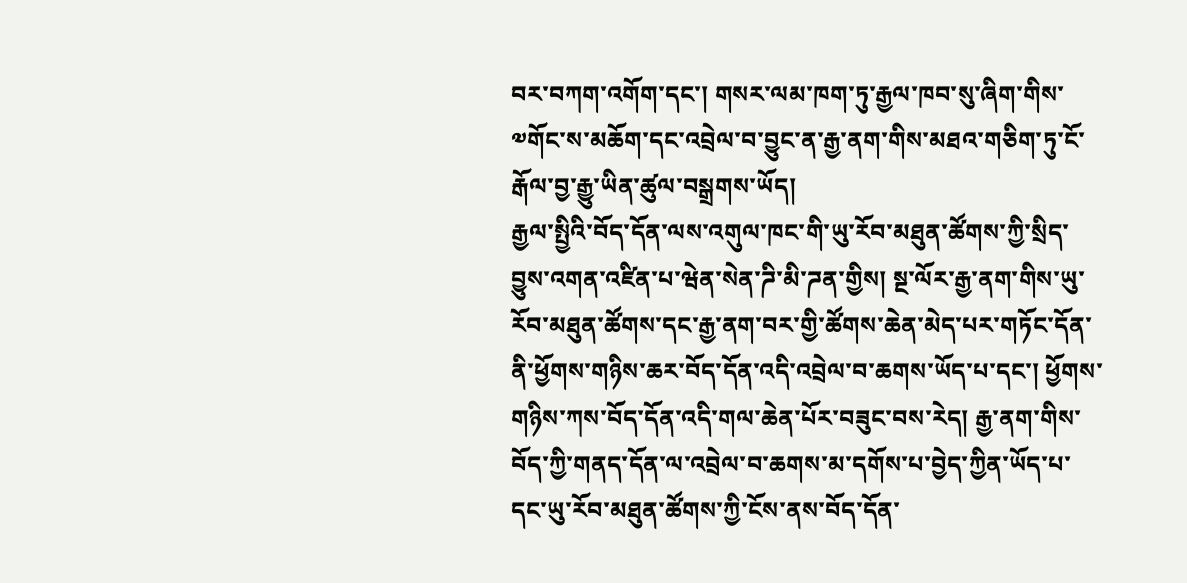བར་བཀག་འགོག་དང་། གསར་ལམ་ཁག་ཏུ་རྒྱལ་ཁབ་སུ་ཞིག་གིས་༧གོང་ས་མཆོག་དང་འབྲེལ་བ་བྱུང་ན་རྒྱ་ནག་གིས་མཐའ་གཅིག་ཏུ་ངོ་རྒོལ་བྱ་རྒྱུ་ཡིན་ཚུལ་བསྒྲགས་ཡོད།
རྒྱལ་སྤྱིའི་བོད་དོན་ལས་འགུལ་ཁང་གི་ཡུ་རོབ་མཐུན་ཚོགས་ཀྱི་སྲིད་བྱུས་འགན་འཛིན་པ་ཝེན་སེན་ཌི་མི་ཌན་གྱིས། སྔ་ལོར་རྒྱ་ནག་གིས་ཡུ་རོབ་མཐུན་ཚོགས་དང་རྒྱ་ནག་བར་གྱི་ཚོགས་ཆེན་མེད་པར་གཏོང་དོན་ནི་ཕྱོགས་གཉིས་ཆར་བོད་དོན་འདི་འབྲེལ་བ་ཆགས་ཡོད་པ་དང་། ཕྱོགས་གཉིས་ཀས་བོད་དོན་འདི་གལ་ཆེན་པོར་བཟུང་བས་རེད། རྒྱ་ནག་གིས་བོད་ཀྱི་གནད་དོན་ལ་འབྲེལ་བ་ཆགས་མ་དགོས་པ་བྱེད་ཀྱིན་ཡོད་པ་དང་ཡུ་རོབ་མཐུན་ཚོགས་ཀྱི་ངོས་ནས་བོད་དོན་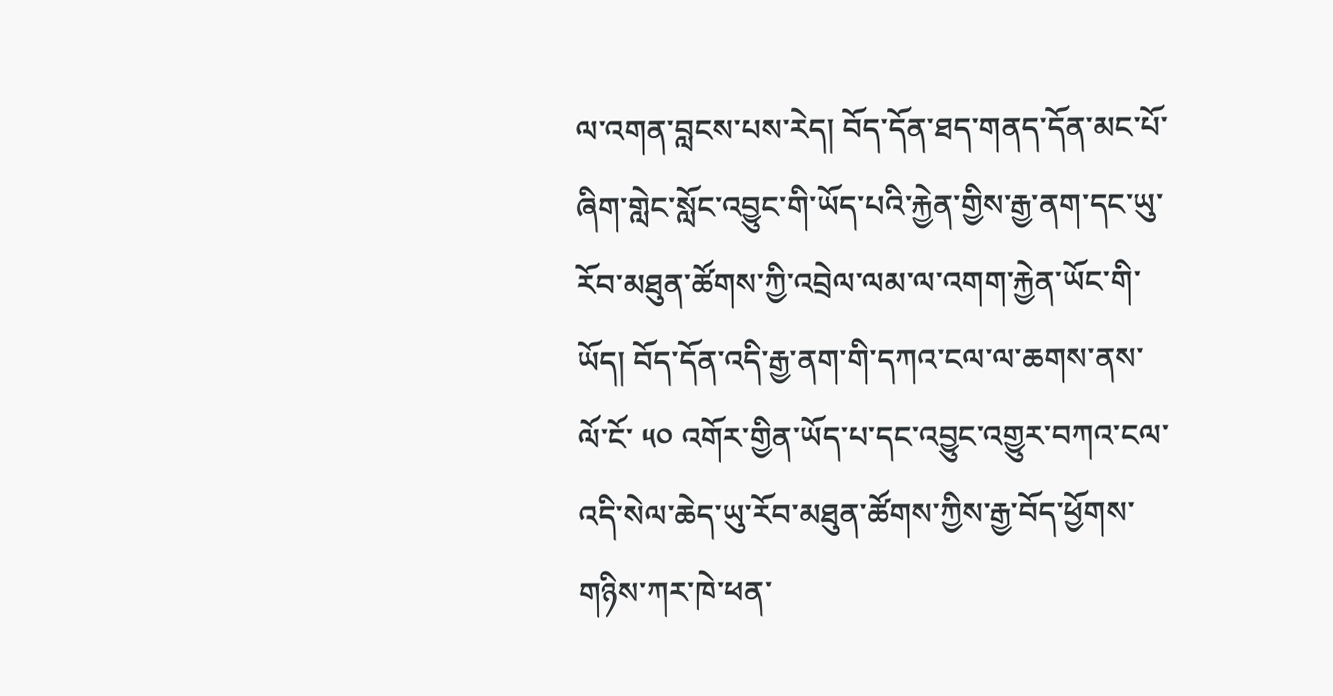ལ་འགན་བླངས་པས་རེད། བོད་དོན་ཐད་གནད་དོན་མང་པོ་ཞིག་གླེང་སློང་འབྱུང་གི་ཡོད་པའི་རྐྱེན་གྱིས་རྒྱ་ནག་དང་ཡུ་རོབ་མཐུན་ཚོགས་ཀྱི་འབྲེལ་ལམ་ལ་འགག་རྐྱེན་ཡོང་གི་ཡོད། བོད་དོན་འདི་རྒྱ་ནག་གི་དཀའ་ངལ་ལ་ཆགས་ནས་ལོ་ངོ་ ༥༠ འགོར་གྱིན་ཡོད་པ་དང་འབྱུང་འགྱུར་བཀའ་ངལ་འདི་སེལ་ཆེད་ཡུ་རོབ་མཐུན་ཚོགས་ཀྱིས་རྒྱ་བོད་ཕྱོགས་གཉིས་ཀར་ཁེ་ཕན་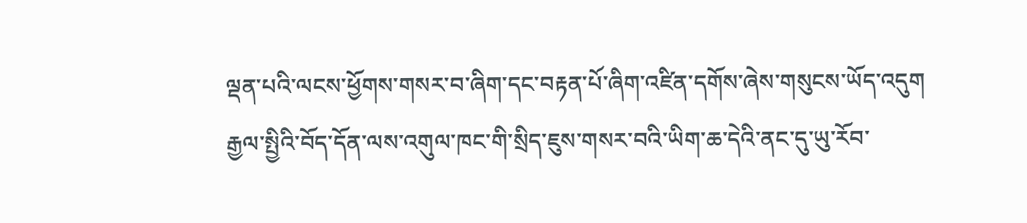ལྡན་པའི་ལངས་ཕྱོགས་གསར་བ་ཞིག་དང་བརྟན་པོ་ཞིག་འཛིན་དགོས་ཞེས་གསུངས་ཡོད་འདུག
རྒྱལ་སྤྱིའི་བོད་དོན་ལས་འགུལ་ཁང་གི་སྲིད་ཇུས་གསར་བའི་ཡིག་ཆ་དེའི་ནང་དུ་ཡུ་རོབ་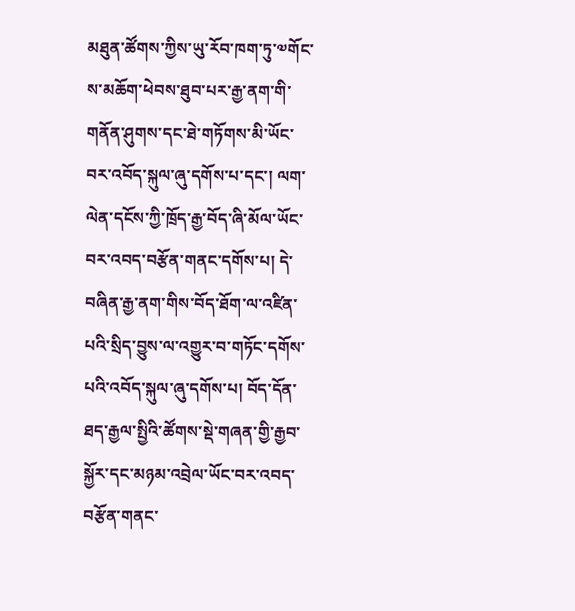མཐུན་ཚོགས་ཀྱིས་ཡུ་རོབ་ཁག་ཏུ་༧གོང་ས་མཆོག་ཕེབས་ཐུབ་པར་རྒྱ་ནག་གི་གནོན་ཤུགས་དང་ཐེ་གཏོགས་མི་ཡོང་བར་འབོད་སྐུལ་ཞུ་དགོས་པ་དང་། ལག་ལེན་དངོས་ཀྱི་ཁྲོད་རྒྱ་བོད་ཞི་མོལ་ཡོང་བར་འབད་བརྩོན་གནང་དགོས་པ། དེ་བཞིན་རྒྱ་ནག་གིས་བོད་ཐོག་ལ་འཛིན་པའི་སྲིད་བྱུས་ལ་འགྱུར་བ་གཏོང་དགོས་པའི་འབོད་སྐུལ་ཞུ་དགོས་པ། བོད་དོན་ཐད་རྒྱལ་སྤྱིའི་ཚོགས་སྡེ་གཞན་གྱི་རྒྱབ་སྐྱོར་དང་མཉམ་འབྲེལ་ཡོང་བར་འབད་བརྩོན་གནང་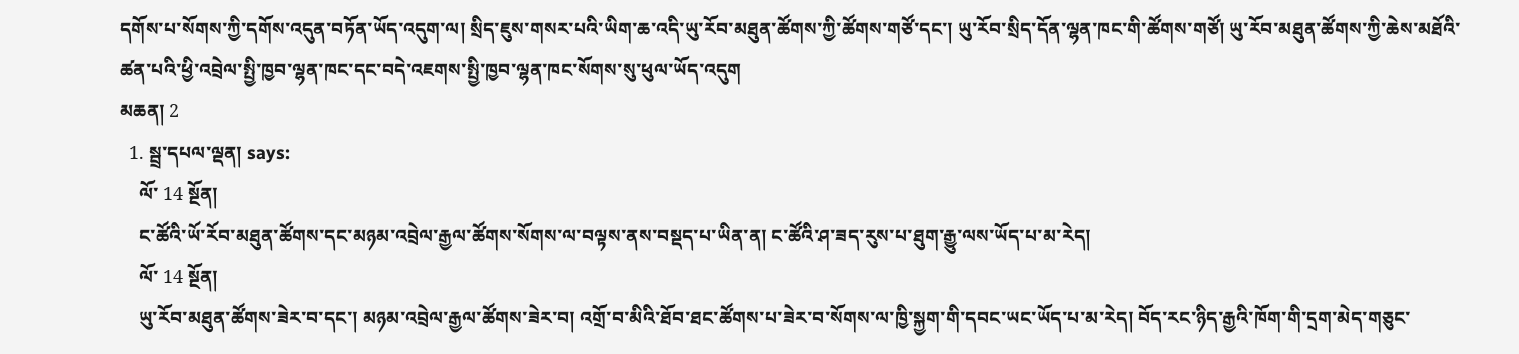དགོས་པ་སོགས་ཀྱི་དགོས་འདུན་བཏོན་ཡོད་འདུག་ལ། སྲིད་ཇུས་གསར་པའི་ཡིག་ཆ་འདི་ཡུ་རོབ་མཐུན་ཚོགས་ཀྱི་ཚོགས་གཙོ་དང་། ཡུ་རོབ་སྲིད་དོན་ལྷན་ཁང་གི་ཚོགས་གཙོ། ཡུ་རོབ་མཐུན་ཚོགས་ཀྱི་ཆེས་མཐོའི་ཚན་པའི་ཕྱི་འབྲེལ་སྤྱི་ཁྱབ་ལྷན་ཁང་དང་བདེ་འཇགས་སྤྱི་ཁྱབ་ལྷན་ཁང་སོགས་སུ་ཕུལ་ཡོད་འདུག
མཆན། 2
  1. སྦྲ་དཔལ་ལྡན། says:
    ལོ་ 14 སྔོན།
    ང་ཚོའི་ཡོ་རོབ་མཐུན་ཚོགས་དང་མཉམ་འབྲེལ་རྒྱལ་ཚོགས་སོགས་ལ་བལྟས་ནས་བསྡད་པ་ཡིན་ན། ང་ཚོའི་ཤ་ཟད་རུས་པ་ཐུག་རྒྱུ་ལས་ཡོད་པ་མ་རེད།
    ལོ་ 14 སྔོན།
    ཡུ་རོབ་མཐུན་ཚོགས་ཟེར་བ་དང་། མཉམ་འབྲེལ་རྒྱལ་ཚོགས་ཟེར་བ། འགྲོ་བ་མིའི་ཐོབ་ཐང་ཚོགས་པ་ཟེར་བ་སོགས་ལ་ཁྱི་སྐྱག་གི་དབང་ཡང་ཡོད་པ་མ་རེད། བོད་རང་ཉིད་རྒྱའི་ཁོག་གི་དྲག་མེད་གཅུང་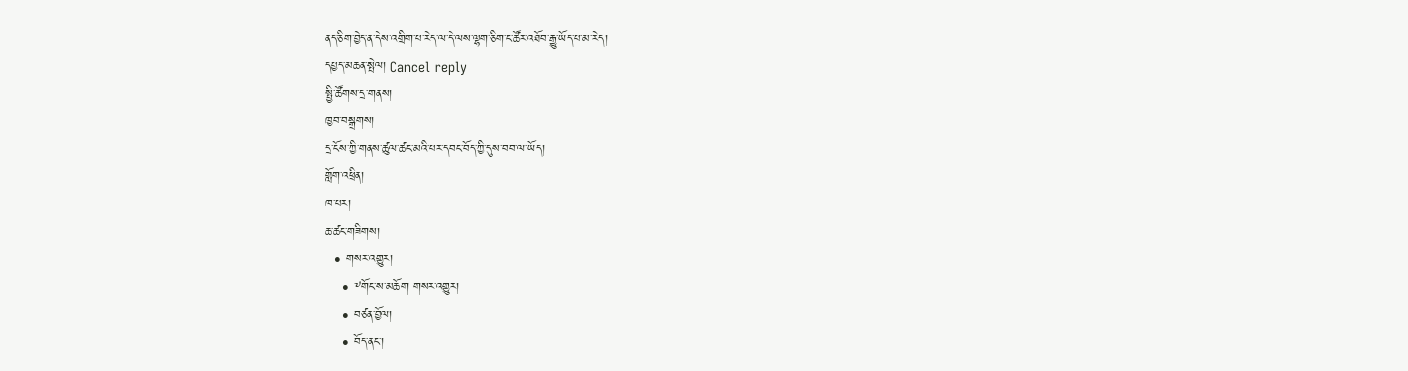ནད་ཅིག་བྱེད་ན་དེས་འགྲིག་པ་རེད་ལ་དེ་ལས་ལྷག་ཅིག་ང་ཚོར་འཐོབ་རྒྱུ་ཡོད་པ་མ་རེད།
དཔྱད་མཆན་སྤེལ། Cancel reply
སྤྱི་ཚོགས་དྲ་གནས།
ཁྱབ་བསྒྲགས།
དྲ་ངོས་ཀྱི་གནས་ཚུལ་ཚང་མའི་པར་དབང་བོད་ཀྱི་དུས་བབ་ལ་ཡོད།
གློག་འཕྲིན།
ཁ་པར།
ཆ་ཚང་གཟིགས།
  • གསར་འགྱུར།
    • ༸གོང་ས་མཆོག གསར་འགྱུར།
    • བཙན་བྱོལ།
    • བོད་ནང་།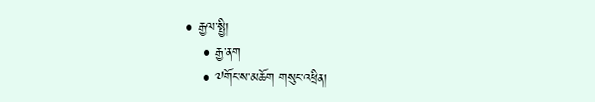• རྒྱལ་སྤྱི།
    • རྒྱ་ནག
    • ༧གོང་ས་མཆོག གསུང་འཕྲིན།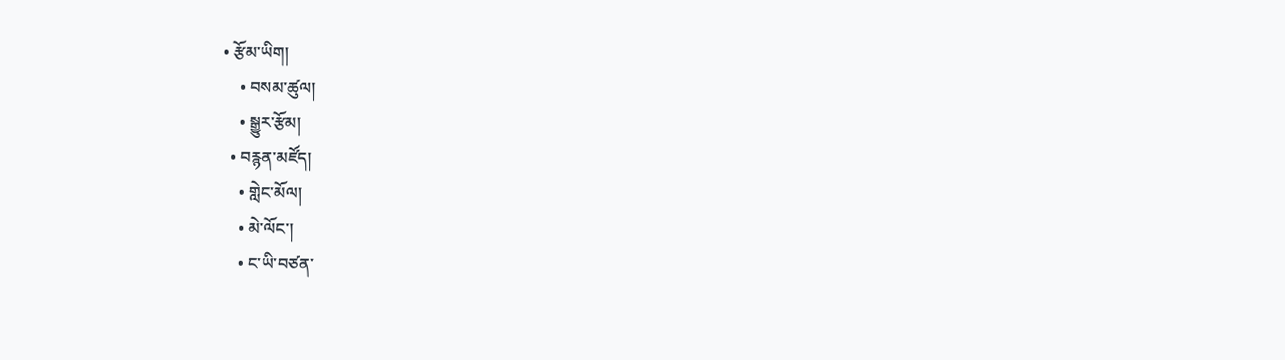• རྩོམ་ཡིག།
    • བསམ་ཚུལ།
    • སྒྱུར་རྩོམ།
  • བརྙན་མཛོད།
    • གླེང་མོལ།
    • མེ་ལོང་།
    • ང་ཡི་བཙན་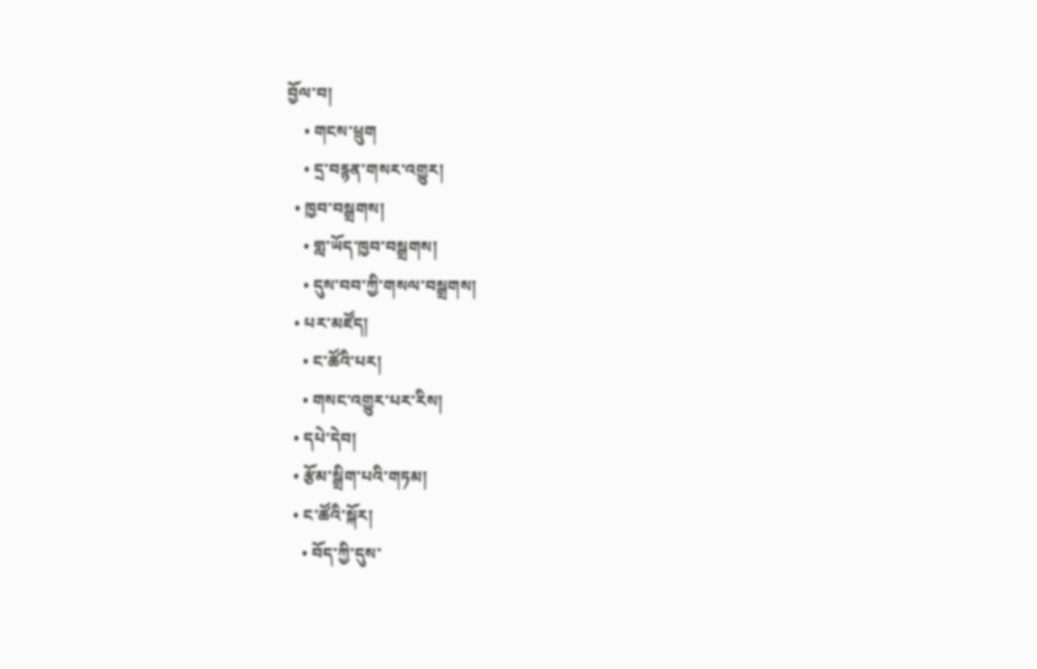བྱོལ་བ།
    • གངས་ཕྲུག
    • དྲ་བརྙན་གསར་འགྱུར།
  • ཁྱབ་བསྒྲགས།
    • གླ་ཡོད་ཁྱབ་བསྒྲགས།
    • དུས་བབ་ཀྱི་གསལ་བསྒྲགས།
  • པར་མཛོད།
    • ང་ཚོའི་པར།
    • གསང་འགྱུར་པར་རིས།
  • དཔེ་དེབ།
  • རྩོམ་སྒྲིག་པའི་གཏམ།
  • ང་ཚོའི་སྐོར།
    • བོད་ཀྱི་དུས་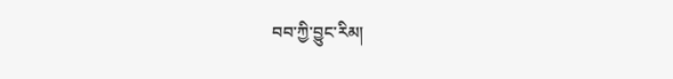བབ་ཀྱི་བྱུང་རིམ།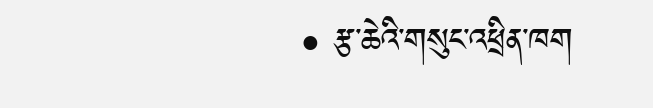• རྩ་ཆེའི་གསུང་འཕྲིན་ཁག